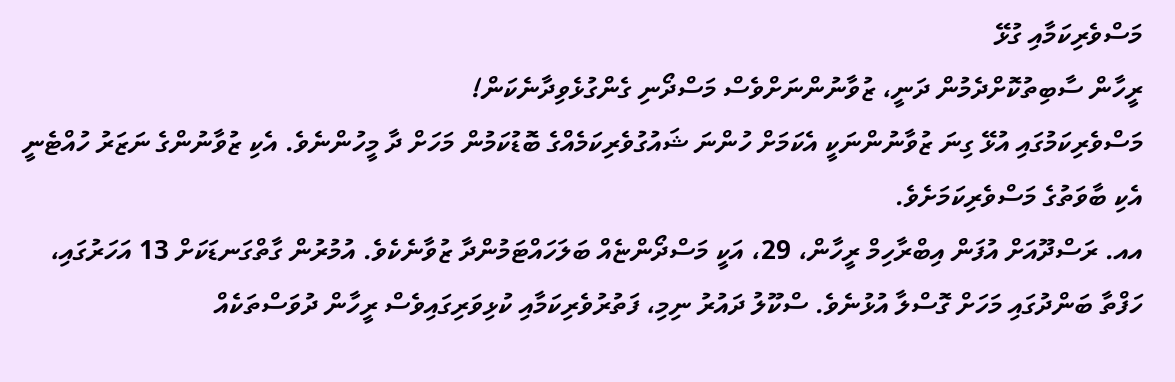މަސްވެރިކަމާއި ގުޅޭ
ރީހާން ސާބިތުކޮށްދެމުން ދަނީ، ޒުވާނުންނަށްވެސް މަސްދޯނި ގެންގުޅެވިދާނެކަން!
މަސްވެރިކަމުގައި އުޅޭ ގިނަ ޒުވާނުންނަކީ އެކަމަށް ހުންނަ ޝައުގުވެރިކަމެއްގެ ބޮޑުކަމުން މަހަށް ދާ މީހުންނެވެ. އެކި ޒުވާނުންގެ ނަޒަރު ހުއްޓެނީ އެކި ބާވަތުގެ މަސްވެރިކަމަށެވެ.
އއ. ރަސްދޫއަށް އުފަން އިބްރާހިމް ރީހާން، 29، އަކީ މަސްދޯންޏެއް ބަލަހައްޓަމުންދާ ޒުވާނެކެވެ. އުމުރުން ގާތްގަނޑަކަށް 13 އަހަރުގައި، ހަފްތާ ބަންދުގައި މަހަށް ގޮސްލާ އުޅުނެވެ. ސްކޫލު ދައުރު ނިމި، ފަތުރުވެރިކަމާއި ކުޅިވަރިގައިވެސް ރީހާން ދުވަސްތަކެއް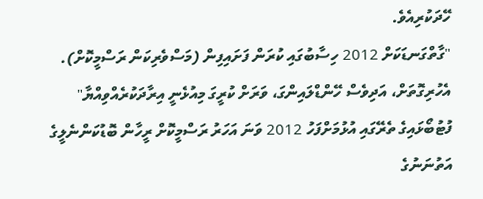ހޭދަކުރިއެވެ.
"ގާތްގަނޑަކަށް 2012 ހިސާބުގައި ކުރަން ފަށައިފިން (މަސްވެރިކަން ރަސްމީކޮށް). އެހުރިގޮތަށް، އަދިވެސް ހޭންޑްލައިންގަ، ވަރަށް ކުރީގަ މިއުޅެނީ އިރާދަކުރެއްވިއްޔާ"
ފުޓުބޯޅައިގެ ތެރޭގައި އުޅުމަށްފަހު 2012 ވަނަ އަހަރު ރަސްމީކޮށް ރީހާން ބޮޑުކަންނެލީގެ އަތުނަނުގެ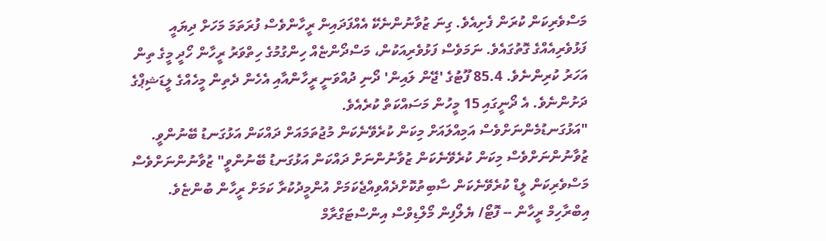މަސްވެރިކަން ކުރަން ފެށިއެވެ. ގިނަ ޒުވާނުންނެކޭ އެއްފަދައިން ރީހާންވެސް ފުރަތަމަ މަހަށް ދިޔައީ ފަޅުވެރިއެއްގެ ގޮތުގައެވެ. ނަމަވެސް ފަޅުވެރިއަކުން، މަސްދޯންޏެއް ހިންގުމުގެ ހިތްވަރު ރީހާން ހޯދީ މީގެ ތިން އަހަރު ކުރިންނެވެ. 85.4 ފޫޓުގެ 'ޖޭން ލައިން' ދޯނި ދުއްވަނީ ރީހާންއާއި އެހެން ދެތިން މީހެއްގެ ލީޑަޝިޕްގެ ދަށުންނެވެ. އެ ދޯނީގައި 15 މީހުން މަސައްކަތް ކުރެއެވެ.
"އަޅުގަނޑުމެންނަށްވެސް އަމިއްލައަށް މިކަން ކުރެވޭނެކަން މުޖުތަމައަށް ދައްކަން އަޅުގަނޑު ބޭނުންވީ. ޒުވާނުންނަށްވެސް މިކަން ކުރެވޭނެކަން ޒުވާނުންނަށް ދައްކަން އަޅުގަނޑު ބޭނުންވީ" ޒުވާނުންނަށްވެސް މަސްވެރިކަން ލީޑް ކުރެވޭނެކަން ސާބިތުކޮށްދެއްވިއްޖެކަމަށް އުންމީދުކުރާ ކަމަށް ރީހާން ބުންޏެވެ.
އިބްރާހިމް ރީހާން -- ފޮޓޯ/ ޔެލޯފިން މޯލްޑިވްސް އިންސްޓަގްރާމް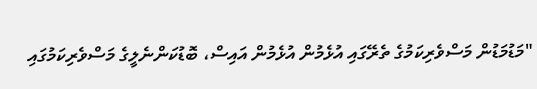"މަޑުމަޑުން މަސްވެރިކަމުގެ ތެރޭގައި އުޅެމުން އުޅެމުން އައިސް، ބޮޑުކަންނެލީގެ މަސްވެރިކަމުގައި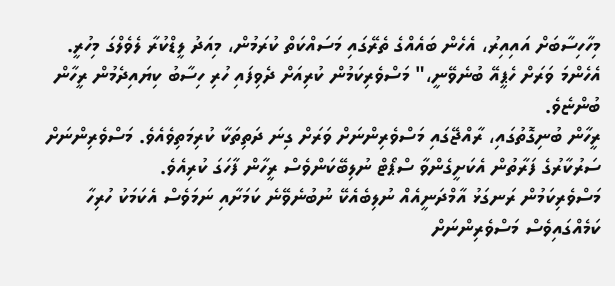މިހާހިސާބަށް އައިއިރު، އެހެން ބައެއްގެ ތެރޭގައި މަސައްކަތް ކުރަމުން، މިއަދު ލީޑްކުރާ ލެވެލްގަ މިހުރީ. އެހެންމަ ވަރަށް ހެޕީއޭ ބުނެވޭނީ،" މަސްވެރިކަމުން ކުރިއަށް ދެވިފައި ހުރި ހިސާބު ކިޔައިދެމުން ރީހާން ބުންޏެވެ.
ރީހާން ބުނިގޮތުގައި، ރާއްޖޭގައި މަސްވެރިންނަށް ވަރަށް ގިނަ ދަތިތަކާ ކުރިމަތިވެއެވެ. މަސްވެރިންނަށް ސަރުކާރުގެ ފަރާތުން އެކަށީގެންވާ ސްޕޯޓް ނުލިބޭކަންވެސް ރީހާން ފާހަގަ ކުރިއެވެ.
މަސްވެރިކަމުން ރަނގަޅު އާމްދަނީއެއް ނުލިބެއެކޭ ނުބުނެވޭނެ ކަމަށާއި ނަމަވެސް އެކަމަކު ހުރިހާ ކަމެއްގައިވެސް މަސްވެރިންނަށް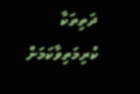ދަތިތަކާ ކުރިމަތިވާކަމަށް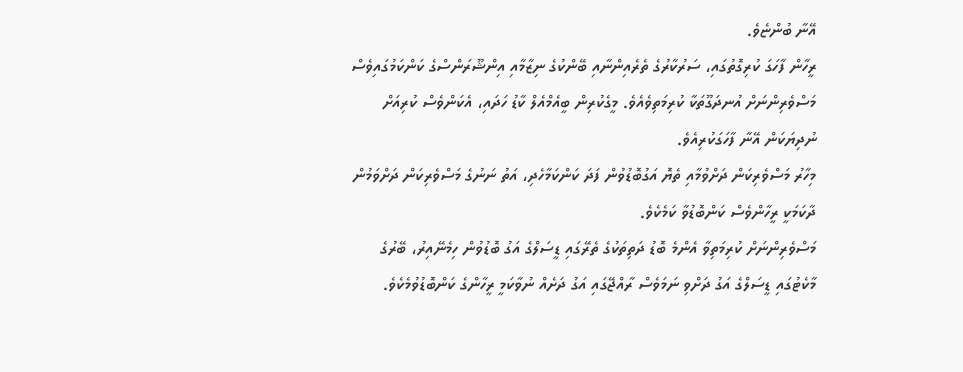އޭނާ ބުންޏެވެ.
ރީހާން ފާހަގަ ކުރިގޮތުގައި، ސަރުކާރުގެ ތެރެއިންނާއި ބޭންކުގެ ނިޒާމާއި އިންޝޫރަންސްގެ ކަންކަމުގައިވެސް މަސްވެރިންނަށް އުނދަގޫތަކާ ކުރިމަތިވެއެވެ. މީގެކުރިން ބީއެމްއެލް ކާޑު ހަދައި، އެކަންވެސް ކުރިއަށް ނުދިޔަކަން އޭނާ ފާހަގަކުރިއެވެ.
މިހާރު މަސްވެރިކަން ދަށްވުމާއި ތެޔޮ އަގުބޮޑުވުން ފަދަ ކަންކަމާހެދި، އަތު ނަނުގެ މަސްވެރިކަން ދަށްވަމުން ދާކަމަކީ ރީހާންވެސް ކަންބޮޑުވާ ކަމެކެވެ.
މަސްވެރިންނަށް ކުރިމަތިވާ އެންމެ ބޮޑު ދަތިތަކުގެ ތެރޭގައި ޑީސަލްގެ އަގު ބޮޑުވުން ހިމެނޭއިރު، ބޭރުގެ މާކެޓުގައި ޑީސަލްގެ އަގު ދަށްވި ނަމަވެސް ރާއްޖޭގައި އަގު ދަށެއް ނުވާކަމީ ރީހާންގެ ކަންބޮޑުވުމެކެވެ.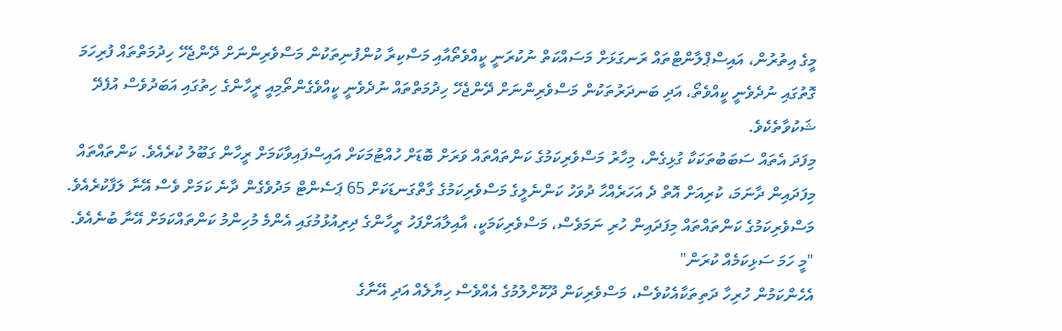މީގެ އިތުރުން، އައިސްޕްލާންޓްތައް ރަނގަޅަށް މަސައްކަތް ނުކުރަނީ ކީއްވެތޯއާއި މަސްކިރާ ކުންފުނިތަކުން މަސްވެރިންނަށް ދޭންޖެހޭ ހިދުމަތްތައް ފުރިހަމަ ގޮތުގައި ނުދެވެނީ ކީއްވެތޯ، އަދި ބަނދަރުތަކުން މަސްވެރިންނަށް ދޭންޖެހޭ ހިދުމަތްތައް ނުދެވެނީ ކީއްވެގެންތޯމިއީ ރީހާންގެ ހިތުގައި އަބަދުވެސް އުފެދޭ ޝަކުވާތެކެވެ.
މިފަދަ އެތައް ސަބަބުތަކަކާ ގުޅިގެން، މިހާރު މަސްވެރިކަމުގެ ކަންތައްތައް ވަރަށް ބޮޑަށް ހުއްޓުމަކަށް އައިސްފައިވާކަމަށް ރީހާން ގަބޫލު ކުރެއެވެ. ކަންތައްތައް މިފަދައިން ދާނަމަ، ކުރިއަށް އޮތް ދެ އަހަރެއްހާ ދުވަހު ކަންނެލީގެ މަސްވެރިކަމުގެ ގާތްގަނޑަކަށް 65 ޕަސެންޓް މަދުވެގެން ދާނެ ކަމަށް ވެސް އޭނާ ލަފާކުރެއެވެ.
މަސްވެރިކަމުގެ ކަންތައްތައް މިފަދައިން ހުރި ނަމަވެސް، މަސްވެރިކަމަކީ، އާއިލާއަށްފަހު ރީހާންގެ ދިރިއުޅުމުގައި އެންމެ މުހިންމު ކަންތައްކަމަށް އޭނާ ބުނެއެވެ.
"މީ ހަމަ ސަޅިކަމެއް ކުރަން"
އެހެންކަމުން ހުރިހާ ދަތިތަކާއެކުވެސް، މަސްވެރިކަން ދޫކޮށްލުމުގެ އެއްވެސް ހިޔާލެއް އަދި އޭނާގެ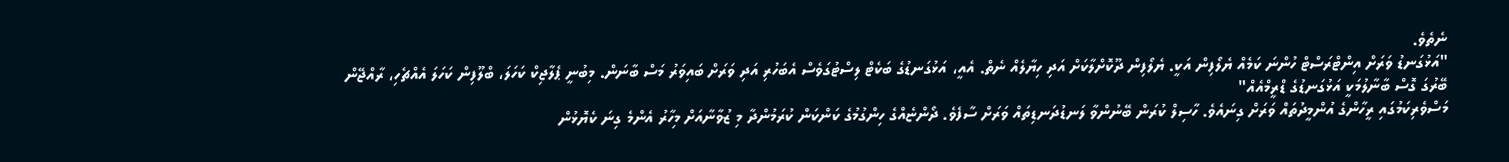ނެތެވެ.
"އަޅުގަނޑު ވަރަށް އިންޓްރަސްޓް ހުންނަ ކަމެއް ޔެލޯފިން އަކީ. ޔެލޯފިން ދޫކޮށްލާކަށް އަދި ހިޔާލެއް ނެތް. އެއީ، އަޅުގަނޑުގެ ބަކެޓް ލިސްޓުގަވެސް އެބަހުރި އަދި ވަރަށް ބައިވަރު މަސް ބާނަން. މިބުނީ ޕެލާޖިކް ކަހަލަ، ބްލޫފިން ކަހަލަ އެއްޗެހި، ރާއްޖޭން ބޭރުގަ ގޮސް ބާނާލުމަކީ އަޅުގަނޑުގެ ޑްރީމްއެއް"
މަސްވެރިކަމުގައި ރީހާންގެ އުންމީދުތައް ވަރަށް ގިނައެވެ. ހާސިލް ކުރަން ބޭނުންވާ ލަނޑުދަނޑިތައް ވަރަށް ސާފެވެ. ދޯންޏެއްގެ ހިންގުމުގެ ކަންކަން ކުރަމުންދާ މި ޒުވާނާއަށް މިހާރު އެންމެ ގިނަ ކެޔޮޅުން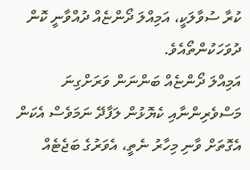ކުރާ ސުވާލަކީ، އަމިއްލަ ދޯންޏެއް ދުއްވާނީ ކޮން ދުވަހަކުންތޯއެވެ.
އަމިއްލަ ދޯންޏެއް ބަންނަން ވަރަށްގިނަ މަސްވެރިންނާއި ކެޔޮޅުން ލަފާދޭ ނަމަވެސް އެކަން އެގޮތަށް ވާނި މިހާރު ނެތީ، އެވަރުގެ ބަޖެޓެއް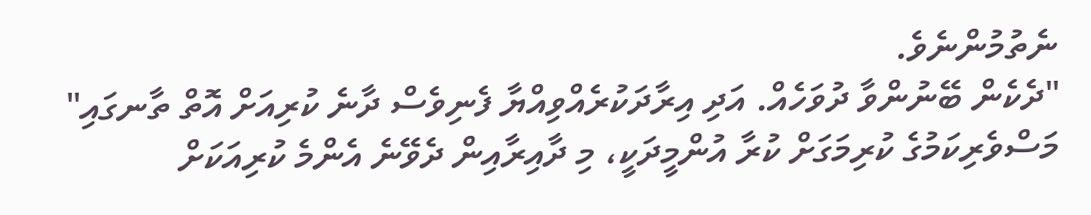ނެތުމުންނެވެ.
"ދެކެން ބޭނުންވާ ދުވަހެއް. އަދި އިރާދަކުރެއްވިއްޔާ ފެނިވެސް ދާނެ ކުރިއަށް އޮތް ތާނގައި"
މަސްވެރިކަމުގެ ކުރިމަގަށް ކުރާ އުންމީދަކީ، މި ދާއިރާއިން ދެވޭނެ އެންމެ ކުރިއަކަށް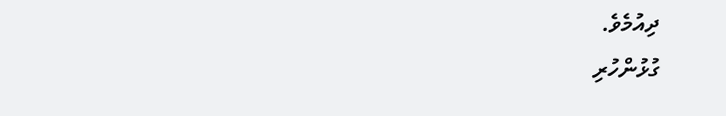ދިއުމެވެ.
ގުޅުންހުރި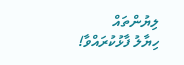ލިޔުންތައް
ހިޔާލު ފާޅުކުރައްވާ!